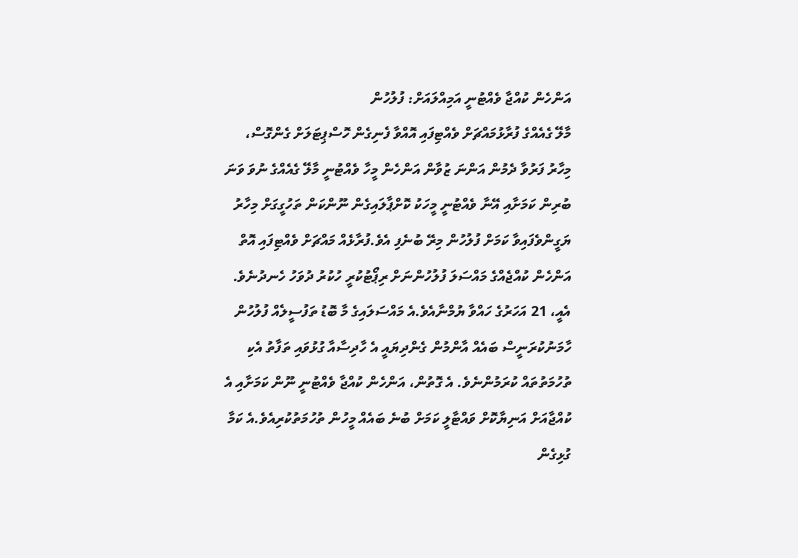އަންހެން ކުއްޖާ ވެއްޓުނީ އަމިއްލައަށް: ފުލުހުން
މާލޭ ގެއެއްގެ ފުރާޅުމައްޗަށް ވެއްޓިފައި އޮއްވާ ފެނިގެން ހޮސްޕިޓަލަށް ގެންގޮސް، މިހާރު ފަރުވާ ދެމުން އަންނަ ޒުވާން އަންހެން މީހާ ވެއްޓުނީ މާލޭ ގެއެއްގެ ނުވަ ވަނަ ބުރިން ކަމަށާއި އޭނާ ވެއްޓުނީ މީހަކު ކޮށްޕާލައިގެން ނޫންކަން ތަހުގީގަށް މިހާރު ޔަގީންވެފައިވާ ކަމަށް ފުލުހުން މިރޭ ބުނެފި އެވެ.ފުރާޅެއް މައްޗަށް ވެއްޓިފައި އޮތް އަންހެން ކުއްޖެއްގެ މައްސަލަ ފުލުހުންނަށް ރިޕޯޓުކުރީ ހުކުރު ދުވަހު ހެނދުނެވެ. އެއީ، 21 އަހަރުގެ ހައްވާ ޔުމްނާއެވެ.އެ މައްސަލައިގެ މާ ބޮޑު ތަފުސީލެއް ފުލުހުން ހާމަނުކުރަނީސް ބައެއް އާންމުން ގެންދިޔައީ އެ ހާދިސާއާ ގުޅުވައި ތަފާތު އެކި ތުހުމަތުތައް ކުރަމުންނެވެ. އެ ގޮތުން، އަންހެން ކުއްޖާ ވެއްޓުނީ ނޫން ކަމަށާއި އެ ކުއްޖާއަށް އަނިޔާކޮށް ވައްޓާލީ ކަމަށް ބުނެ ބައެއް މީހުން ތުހުމަތުކުރިއެވެ.އެ ކަމާ ގުޅިގެން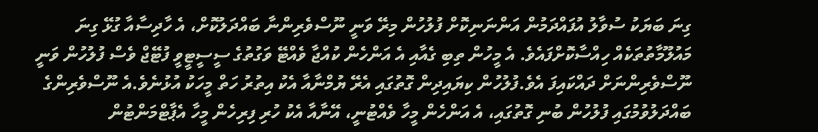ގިނަ ބަޔަކު ސުވާލު އުފައްދަމުން އަންނަނިކޮށް ފުލުހުން މިރޭ ވަނީ ނޫސްވެރިންނާ ބައްދަލުކޮށް، އެ ހާދިސާއާ ގުޅޭ ގިނަ މައުލޫމާތުތަކެއް ހިއްސާކޮށްފައެވެ. އެ މީހުން ތިބި ގެއާއި އެ އަންހެން ކުއްޖާ ވެއްޓޭ ވަގުތުގެ ސީސީޓީވީ ފުޓޭޖް ވެސް ފުލުހުން ވަނީ ނޫސްވެރިންނަށް ދައްކައިފަ އެވެ.ފުލުހުން ކިޔައިދިން ގޮތުގައި އެރޭ ޔުމްނާއާ އެކު އިތުރު ހަތް މީހަކު އުޅުނެވެ.އެ ނޫސްވެރިންގެ ބައްދަލުވުމުގައި ފުލުހުން ބުނި ގޮތުގައި، އެ އަންހެން މީހާ ވެއްޓުނީ، އޭނާއާ އެކު ހުރި ފިރިހެން މީހާ އެޕާޓްމަންޓުން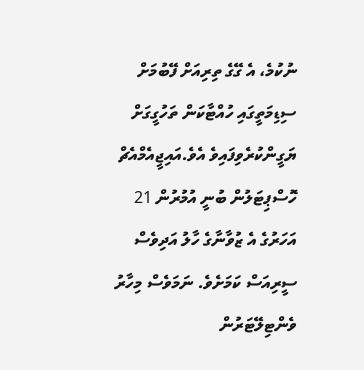ނުކުމެ، އެ ގޭގެ ތިރިއަށް ފޭބުމަށް ސިޑިމަތީގައި ހުއްޓާކަން ތަހުގީގަށް ޔަގީންކުރެވިފައިވެ އެވެ.އައިޖީއެމްއެޗް ހޮސްޕިޓަލުން ބުނީ އުމުރުން 21 އަހަރުގެ އެ ޒުވާނާގެ ހާލު އަދިވެސް ސީރިއަސް ކަމަށެވެ. ނަމަވެސް މިހާރު ވެންޓިލޭޓަރުން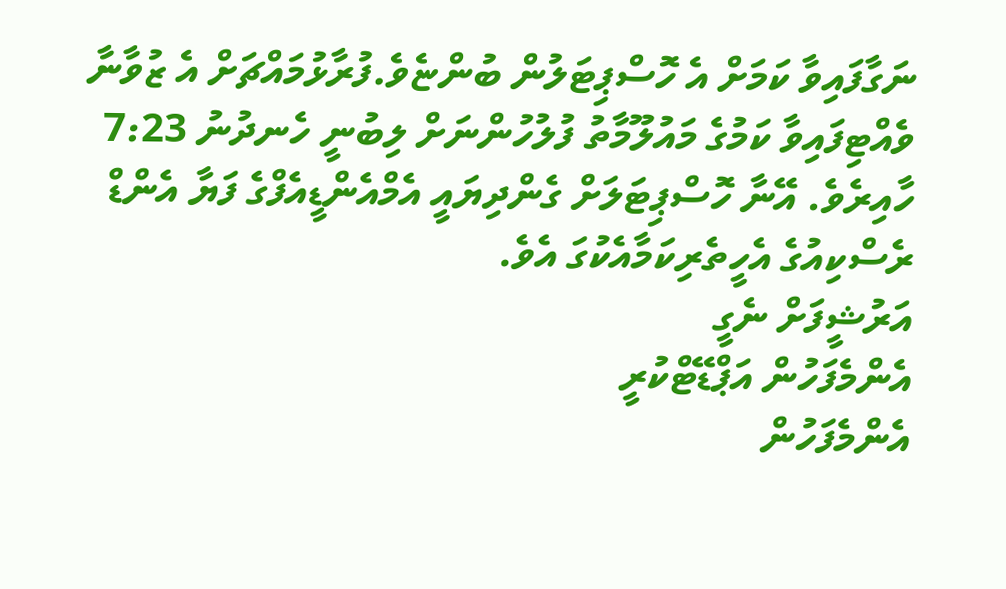ނަގާފައިވާ ކަމަށް އެ ހޮސްޕިޓަލުން ބުންޏެވެ.ފުރާޅުމައްޗަށް އެ ޒުވާނާ ވެއްޓިފައިވާ ކަމުގެ މައުލޫމާތު ފުލުހުންނަށް ލިބުނީ ހެނދުނު 7:23 ހާއިރެވެ. އޭނާ ހޮސްޕިޓަލަށް ގެންދިޔައީ އެމްއެންޑީއެފްގެ ފަޔާ އެންޑް ރެސްކިއުގެ އެހީތެރިކަމާއެކުގަ އެވެ.
އަރުޝީފަށް ނެގީ
އެންމެފަހުން އަޕްޑޭޓްކުރީ
އެންމެފަހުން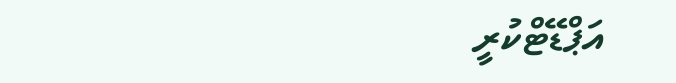އަޕްޑޭޓްކުރީ